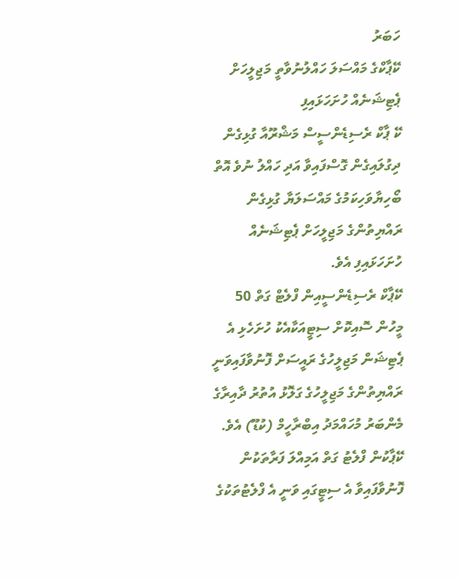ހަބަރު
ކޭޕާކްގެ މައްސަލަ ހައްލުނުވާތީ މަޖިލީހަށް ޕެޓިޝަނެއް ހުށަހަޅައިފި
ކޭ ޕާކް ރެސިޑެންސީސް މަޝްރޫއާ ގުޅިގެން ދިގުލައިގެން ގޮސްފައިވާ އަދި ހައްލު ނުވެ އޮތް ބޯހިޔާވަހިކަމުގެ މައްސަލަޔާ ގުޅިގެން ރައްޔިތުންގެ މަޖިލީހަށް ޕެޓިޝަނެއް ހުށަހަޅައިފި އެވެ.
ކޭޕާކް ރެސިޑެންސީއިން ފްލެޓް ގަތް 50 މީހުން ސޮއިކޮށް ސިޓީއަކާއެކު ހުށަހެޅި އެ ޕެޓިޝަން މަޖިލީހުގެ ރައީސަށް ފޮނުވާފައިވަނީ ރައްޔިތުންގެ މަޖިލީހުގެ ގަލޮޅު އުތުރު ދާއިރާގެ މެންބަރު މުހައްމަދު އިބްރާހީމް (ކުޑޫ) އެވެ.
ކޭޕާކުން ފްލެޓު ގަތް އަމިއްލަ ފަރާތަކުން ފޮނުވާފައިވާ އެ ސިޓީގައި ވަނީ އެ ފްލެޓުތަކުގެ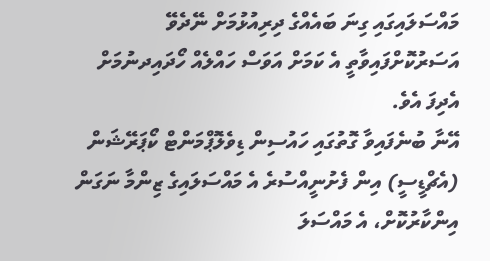މައްސަލައިގައި ގިނަ ބައެއްގެ ދިރިއުޅުމަށް ނޭދެވޭ އަސަރުކޮށްފައިވާތީ އެ ކަމަށް އަވަސް ހައްލެއް ހޯދައިދނުމަށް އެދިފަ އެވެ.
އޭނާ ބުނެފައިވާ ގޮތުގައި ހައުސިން ޑިވެލޮޕްމަންޓް ކޯޕަރޭޝަން (އެޗްޑީސީ) އިން ފެށުނީއްސުރެ އެ މައްސަލައިގެ ޒިންމާ ނަގަން އިންކާރުކޮށް، އެ މައްސަލަ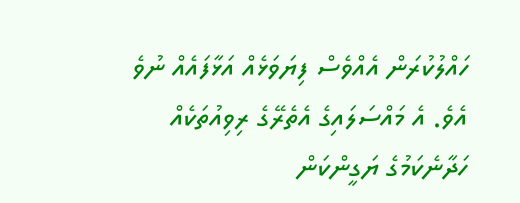ހައްލުކުރަން އެއްވެސް ފިޔަވަޅެއް އަޅާފައެއް ނުވެ އެވެ. އެ މައްސަލައިގެ އެތެރޭގެ ރިވިއުތަކެއް ހަދާނެކަމުގެ ޔަގީންކަން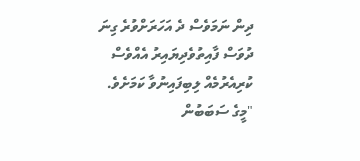ދިން ނަމަވެސް ދެ އަހަރަށްވުރެ ގިނަ ދުވަސް ފާއިތުވެދިޔައިރު އެއްވެސް ކުރިއެރުމެއް ލިބިފައިނުވާ ކަމަށެވެ.
"މީގެ ސަބަބުން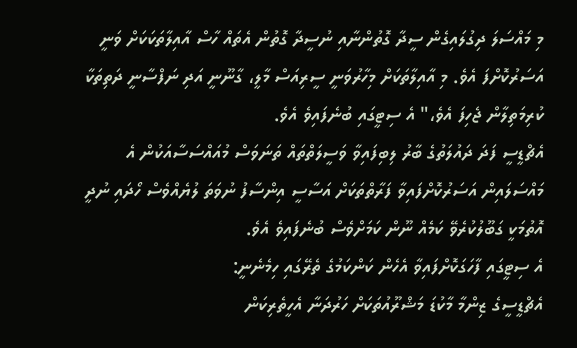މި މައްސަލަ ދިގުލައިގެން ސީދާ ގޮތުންނާއި ނުސީދާ ގޮތުން އެތައް ހާސް އާއިލާތަކަކަށް ވަނީ އަސަރުކޮށްފަ އެވެ. މި އާއިލާތަކަށް މިހާރުވަނީ ސީރިއަސް މާލީ، ގާނޫނީ އަދި ނަފްސާނީ ދަތިތަކާ ކުރިމަތިލާން ޖެހިފަ އެވެ،" އެ ސިޓީގައި ބުނެފައިވެ އެވެ.
އެޗްޑީސީ ފަދަ ދައުލަތުގެ ބާރު ލިބިފައިވާ ވަސީލަތްތައް ތަނަވަސް މުއައްސަސާއަކުން އެ މައްސަލައިން އަސަރުކޮށްފައިވާ ފަރާތްތަކަށް އަސާސީ އިންސާފު ނުވަތަ ލުޔެއްވެސް ހޯދައި ނުދީ އޮތުމަކީ ގަބޫލުކުރެވޭ ކަމެއް ނޫން ކަމަށްވެސް ބުނެފައިވެ އެވެ.
އެ ސިޓީގައި ފާހަގަކޮށްފައިވާ އެހެން ކަންކަމުގެ ތެރޭގައި ހިމެނެނީ:
އެޗްޑީސީގެ ޒިންމާ މާކުޑަ މަޝްރޫއުތަކަށް ހަރުދަނާ އެހީތެރިކަން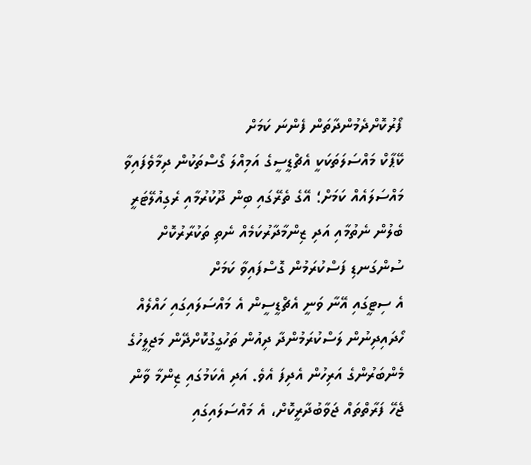ފޯރުކޮށްދެމުންދާތަން ފެންނަ ކަމަށް
ކޭޕާކް މައްސަލަތަކަކީ އެޗްޑީސީގެ އަމިއްލަ ގޯސްތަކުން ދިމާވެފައިވާ މައްސަލައެއް ކަމަށް؛ އޭގެ ތެރޭގައި ބިން ދޫކުރުމާއި ރެގިއުލޭޓަރީ ބެލުން ނެތުމާއި އަދި ޒިންމާދާރުކަމެއް ނެތި ތަކުރާރުކޮށް ސުންގަނޑި ފަސްކުރަމުން ގޮސްފައިވާ ކަމަށް
އެ ސިޓީގައި އޭނާ ވަނީ އެޗްޑީސީން އެ މައްސަލައިގައި ހައްލެއް ހޯދައިދިނުން ލަސްކުރަމުންދާ ދިއުން ތަހުގީގުކޮށްދޭން މަޖިލީހުގެ މެންބަރުންގެ އަރިހުން އެދިފަ އެވެ. އަދި އެކަމުގައި ޒިންމާ ވާން ޖެހޭ ފަރާތްތައް ޖަވާބުދާރީކޮށް، އެ މައްސަލައިގައި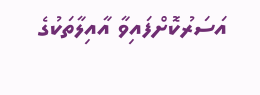އަސަރުކޮށްފައިވާ އާއިލާތަކުގެ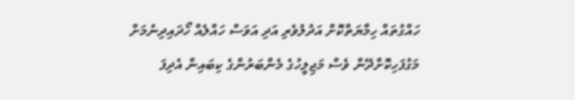ހައްގުތައް ހިމާޔަތްކޮށް އަދުލުވެރި އަދި އަވަސް ހައްލެއް ހޯދައިދިނުމަށް މަގުފަހިކޮށްދޭން ވެސް މަޖިލީހުގެ މެންބަރުންގެ ކިބައިން އެދިފަ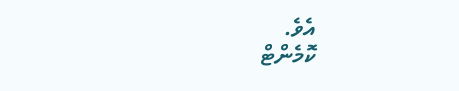އެވެ.
ކޮމެންޓް